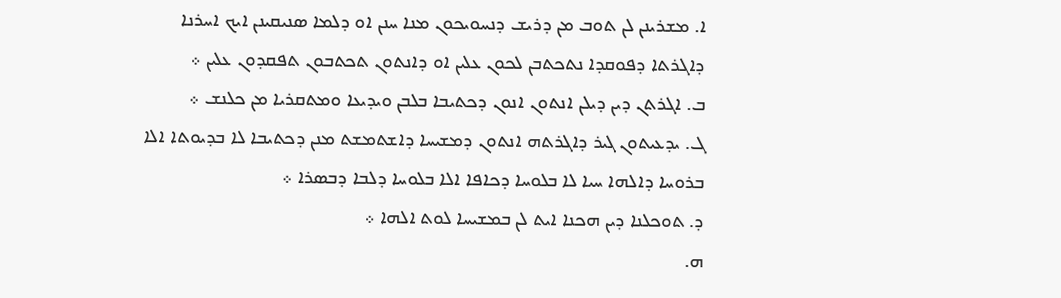ܐ. ܡܫܪܝܢܢ ܠܢ ܬܘܒ ܡܢ ܕܪܝܫ ܕܢܚܘܝܟܘܢ ܡܢܐ ܚܢܢ ܐܘ ܕܠܡܐ ܤܢܝܩܝܢܢ ܐܝܟ ܐܚܪܢܐ ܕܐܓܪܬܐ ܕܦܘܩܕܐ ܢܬܟܬܒܢ ܠܟܘܢ ܥܠܝܢ ܐܘ ܕܐܢܬܘܢ ܬܟܬܒܘܢ ܬܦܩܕܘܢ ܥܠܝܢ ܀
ܒ. ܐܓܪܬܢ ܕܝܢ ܕܝܠܢ ܐܢܬܘܢ ܐܢܘܢ ܕܟܬܝܒܐ ܒܠܒܢ ܘܝܕܝܥܐ ܘܡܬܩܪܝܐ ܡܢ ܟܠܢܫ ܀
ܓ. ܝܕܥܝܬܘܢ ܓܝܪ ܕܐܓܪܬܗ ܐܢܬܘܢ ܕܡܫܝܚܐ ܕܐܫܬܡܫܬ ܡܢܢ ܕܟܬܝܒܐ ܠܐ ܒܕܝܘܬܐ ܐܠܐ ܒܪܘܚܐ ܕܐܠܗܐ ܚܝܐ ܠܐ ܒܠܘܚܐ ܕܟܐܦܐ ܐܠܐ ܒܠܘܚܐ ܕܠܒܐ ܕܒܤܪܐ ܀
ܕ. ܬܘܟܠܢܐ ܕܝܢ ܗܟܢܐ ܐܝܬ ܠܢ ܒܡܫܝܚܐ ܠܘܬ ܐܠܗܐ ܀
ܗ.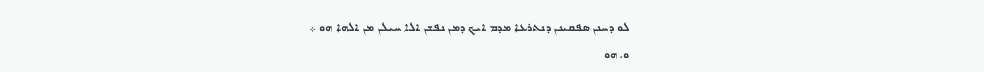ܠܘ ܕܚܢܢ ܤܦܩܝܢܢ ܕܢܬܪܥܐ ܡܕܡ ܐܝܟ ܕܡܢ ܢܦܫܢ ܐܠܐ ܚܝܠܢ ܡܢ ܐܠܗܐ ܗܘ ܀
ܘ. ܗܘ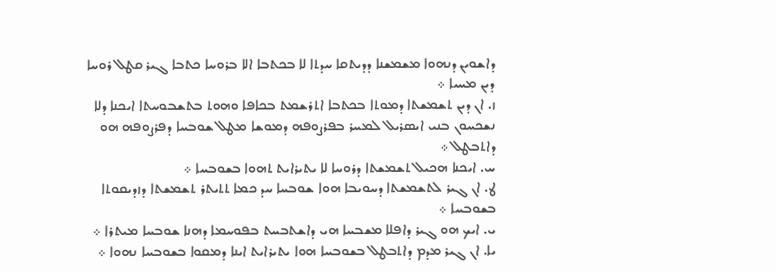ܕܐܫܘܝܢ ܕܢܗܘܐ ܡܫܡܫܢܐ ܕܕܝܬܩܐ ܚܕܬܐ ܠܐ ܒܟܬܒܐ ܐܠܐ ܒܪܘܚܐ ܟܬܒܐ ܓܝܪ ܩܛܠ ܪܘܚܐ ܕܝܢ ܡܚܝܐ ܀
ܙ. ܐܢ ܕܝܢ ܬܫܡܫܬܐ ܕܡܘܬܐ ܒܟܬܒܐ ܐܬܪܫܡܬ ܒܟܐܦܐ ܘܗܘܬ ܒܬܫܒܘܚܬܐ ܐܝܟܢܐ ܕܠܐ ܢܫܟܚܘܢ ܒܢܝ ܐܝܤܪܝܠ ܠܡܚܪ ܒܦܪܨܘܦܗ ܕܡܘܫܐ ܡܛܠ ܫܘܒܚܐ ܕܦܪܨܘܦܗ ܗܘ ܕܐܬܒܛܠ ܀
ܚ. ܐܝܟܢܐ ܗܟܝܠ ܬܫܡܫܬܐ ܕܪܘܚܐ ܠܐ ܝܬܝܪܐܝܬ ܬܗܘܐ ܒܫܘܒܚܐ ܀
ܛ. ܐܢ ܓܝܪ ܠܬܫܡܫܬܐ ܕܚܘܝܒܐ ܗܘܐ ܫܘܒܚܐ ܚܕ ܟܡܐ ܬܬܝܬܪ ܬܫܡܫܬܐ ܕܙܕܝܩܘܬܐ ܒܫܘܒܚܐ ܀
ܝ. ܐܝܟ ܗܘ ܓܝܪ ܕܐܦܠܐ ܡܫܒܚܐ ܗܝ ܕܐܫܬܒܚܬ ܒܦܘܚܡܐ ܕܗܢܐ ܫܘܒܚܐ ܡܝܬܪܐ ܀
ܝܐ. ܐܢ ܓܝܪ ܡܕܡ ܕܐܬܒܛܠ ܒܫܘܒܚܐ ܗܘܐ ܝܬܝܪܐܝܬ ܐܝܢܐ ܕܡܩܘܐ ܒܫܘܒܚܐ ܢܗܘܐ ܀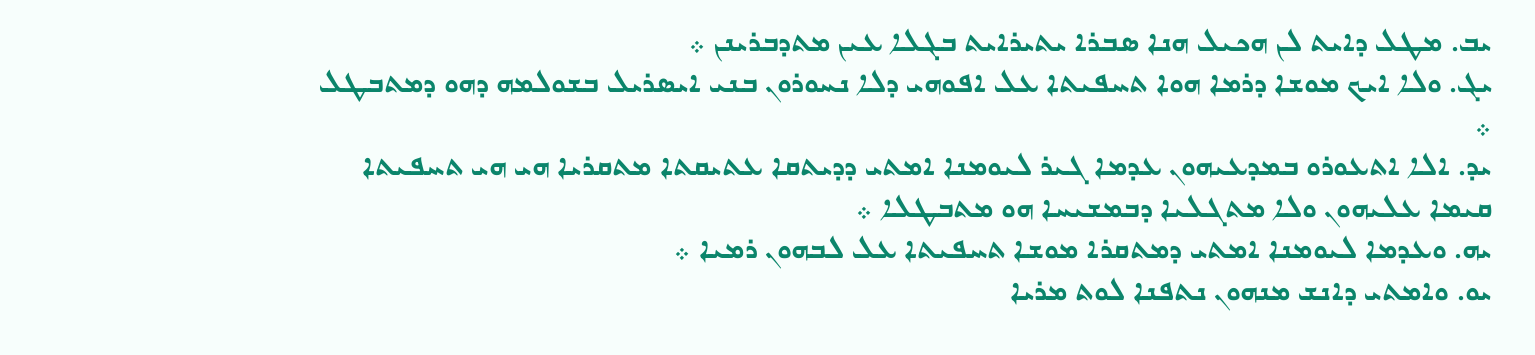ܝܒ. ܡܛܠ ܕܐܝܬ ܠܢ ܗܟܝܠ ܗܢܐ ܤܒܪܐ ܝܬܝܪܐܝܬ ܒܓܠܐ ܥܝܢ ܡܬܕܒܪܝܢܢ ܀
ܝܓ. ܘܠܐ ܐܝܟ ܡܘܫܐ ܕܪܡܐ ܗܘܐ ܬܚܦܝܬܐ ܥܠ ܐܦܘܗܝ ܕܠܐ ܢܚܘܪܘܢ ܒܢܝ ܐܝܤܪܝܠ ܒܫܘܠܡܗ ܕܗܘ ܕܡܬܒܛܠ ܀
ܝܕ. ܐܠܐ ܐܬܥܘܪܘ ܒܡܕܥܝܗܘܢ ܥܕܡܐ ܓܝܪ ܠܝܘܡܢܐ ܐܡܬܝ ܕܕܝܬܩܐ ܥܬܝܩܬܐ ܡܬܩܪܝܐ ܗܝ ܗܝ ܬܚܦܝܬܐ ܩܝܡܐ ܥܠܝܗܘܢ ܘܠܐ ܡܬܓܠܝܐ ܕܒܡܫܝܚܐ ܗܘ ܡܬܒܛܠܐ ܀
ܝܗ. ܘܥܕܡܐ ܠܝܘܡܢܐ ܐܡܬܝ ܕܡܬܩܪܐ ܡܘܫܐ ܬܚܦܝܬܐ ܥܠ ܠܒܗܘܢ ܪܡܝܐ ܀
ܝܘ. ܘܐܡܬܝ ܕܐܢܫ ܡܢܗܘܢ ܢܬܦܢܐ ܠܘܬ ܡܪܝܐ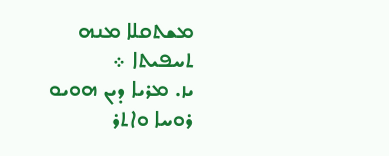ܡܫܬܩܠܐ ܡܢܗ ܬܚܦܝܬܐ ܀
ܝܙ. ܡܪܝܐ ܕܝܢ ܗܘܝܘ ܪܘܚܐ ܘܐܬܪ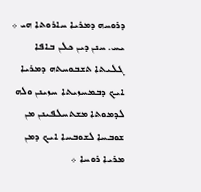ܕܪܘܚܗ ܕܡܪܝܐ ܚܐܪܘܬܐ ܗܝ ܀
ܝܚ. ܚܢܢ ܕܝܢ ܟܠܢ ܒܐܦܐ ܓܠܝܬܐ ܬܫܒܘܚܬܗ ܕܡܪܝܐ ܐܝܟ ܕܒܡܚܙܝܬܐ ܚܙܝܢܢ ܘܠܗ ܠܕܡܘܬܐ ܡܫܬܚܠܦܝܢܢ ܡܢ ܫܘܒܚܐ ܠܫܘܒܚܐ ܐܝܟ ܕܡܢ ܡܪܝܐ ܪܘܚܐ ܀